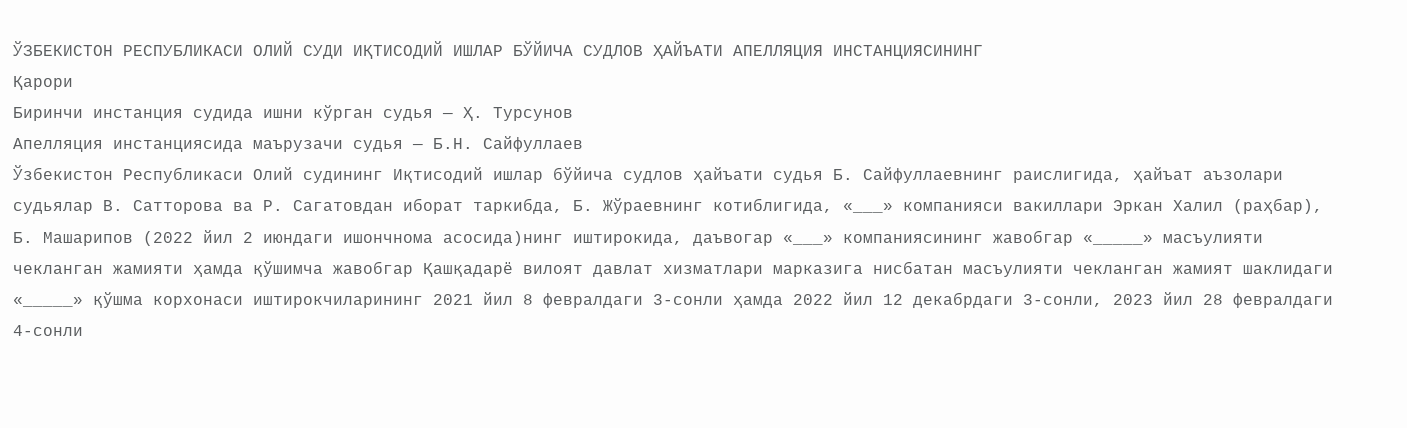ЎЗБЕКИСТОН РЕСПУБЛИКАСИ ОЛИЙ СУДИ ИҚТИСОДИЙ ИШЛАР БЎЙИЧА СУДЛОВ ҲАЙЪАТИ АПЕЛЛЯЦИЯ ИНСТАНЦИЯСИНИНГ
Қарори
Биринчи инстанция судида ишни кўрган судья — Ҳ. Турсунов
Апелляция инстанциясида маърузачи судья — Б.Н. Сайфуллаев
Ўзбекистон Республикаси Олий судининг Иқтисодий ишлар бўйича судлов ҳайъати судья Б. Сайфуллаевнинг раислигида, ҳайъат аъзолари судьялар В. Сатторова ва Р. Сагатовдан иборат таркибда, Б. Жўраевнинг котиблигида, «___» компанияси вакиллари Эркан Халил (раҳбар), Б. Машарипов (2022 йил 2 июндаги ишончнома асосида)нинг иштирокида, даъвогар «___» компаниясининг жавобгар «_____» масъулияти чекланган жамияти ҳамда қўшимча жавобгар Қашқадарё вилоят давлат хизматлари марказига нисбатан масъулияти чекланган жамият шаклидаги «_____» қўшма корхонаси иштирокчиларининг 2021 йил 8 февралдаги 3-сонли ҳамда 2022 йил 12 декабрдаги 3-сонли, 2023 йил 28 февралдаги 4-сонли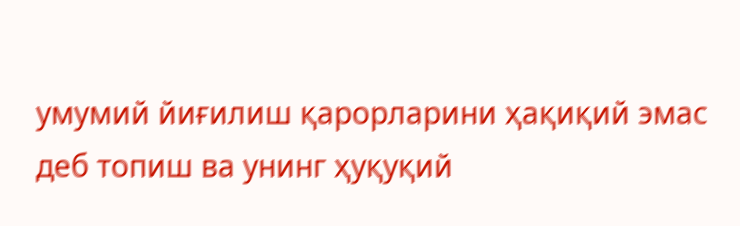умумий йиғилиш қарорларини ҳақиқий эмас деб топиш ва унинг ҳуқуқий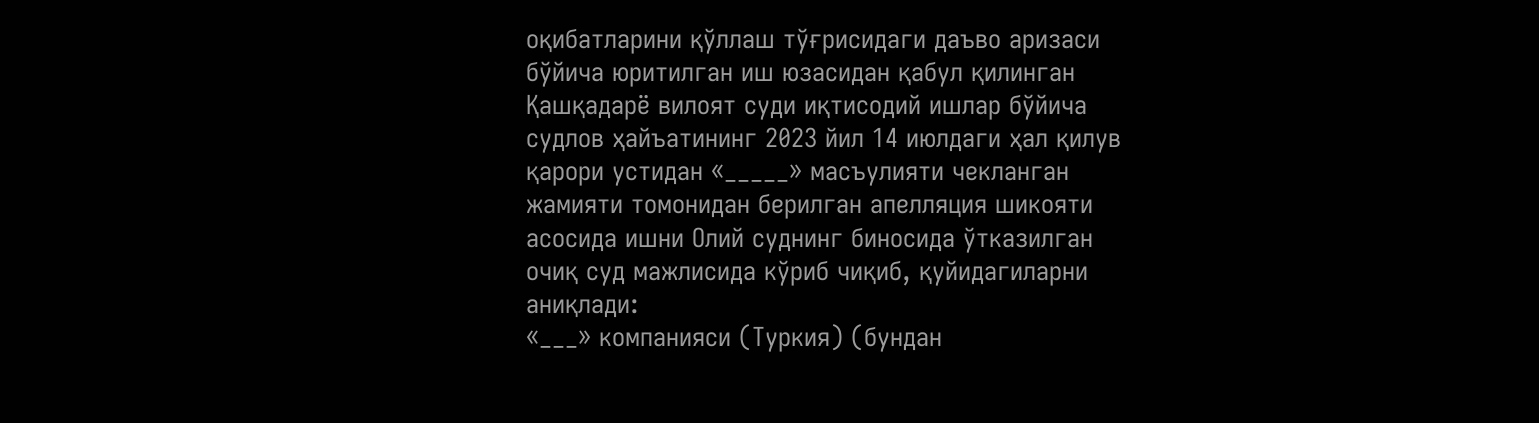оқибатларини қўллаш тўғрисидаги даъво аризаси бўйича юритилган иш юзасидан қабул қилинган Қашқадарё вилоят суди иқтисодий ишлар бўйича судлов ҳайъатининг 2023 йил 14 июлдаги ҳал қилув қарори устидан «_____» масъулияти чекланган жамияти томонидан берилган апелляция шикояти асосида ишни Олий суднинг биносида ўтказилган очиқ суд мажлисида кўриб чиқиб, қуйидагиларни аниқлади:
«___» компанияси (Туркия) (бундан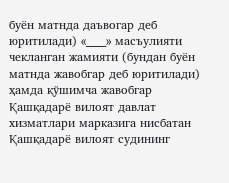буён матнда даъвогар деб юритилади) «____» масъулияти чекланган жамияти (бундан буён матнда жавобгар деб юритилади) ҳамда қўшимча жавобгар Қашқадарё вилоят давлат хизматлари марказига нисбатан Қашқадарё вилоят судининг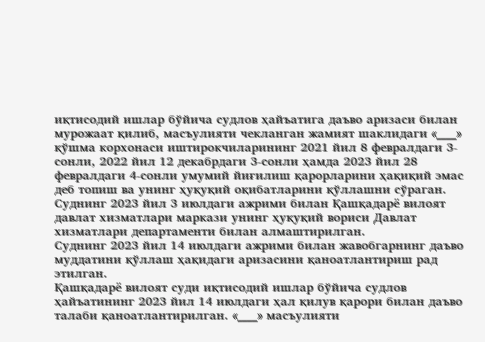иқтисодий ишлар бўйича судлов ҳайъатига даъво аризаси билан мурожаат қилиб, масъулияти чекланган жамият шаклидаги «____» қўшма корхонаси иштирокчиларининг 2021 йил 8 февралдаги 3-сонли, 2022 йил 12 декабрдаги 3-сонли ҳамда 2023 йил 28 февралдаги 4-сонли умумий йиғилиш қарорларини ҳақиқий эмас деб топиш ва унинг ҳуқуқий оқибатларини қўллашни сўраган.
Суднинг 2023 йил 3 июлдаги ажрими билан Қашқадарё вилоят давлат хизматлари маркази унинг ҳуқуқий вориси Давлат хизматлари департаменти билан алмаштирилган.
Суднинг 2023 йил 14 июлдаги ажрими билан жавобгарнинг даъво муддатини қўллаш ҳақидаги аризасини қаноатлантириш рад этилган.
Қашқадарё вилоят суди иқтисодий ишлар бўйича судлов ҳайъатининг 2023 йил 14 июлдаги ҳал қилув қарори билан даъво талаби қаноатлантирилган. «____» масъулияти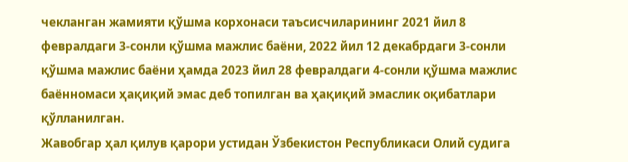чекланган жамияти қўшма корхонаси таъсисчиларининг 2021 йил 8 февралдаги 3-сонли қўшма мажлис баёни, 2022 йил 12 декабрдаги 3-сонли қўшма мажлис баёни ҳамда 2023 йил 28 февралдаги 4-сонли қўшма мажлис баённомаси ҳақиқий эмас деб топилган ва ҳақиқий эмаслик оқибатлари қўлланилган.
Жавобгар ҳал қилув қарори устидан Ўзбекистон Республикаси Олий судига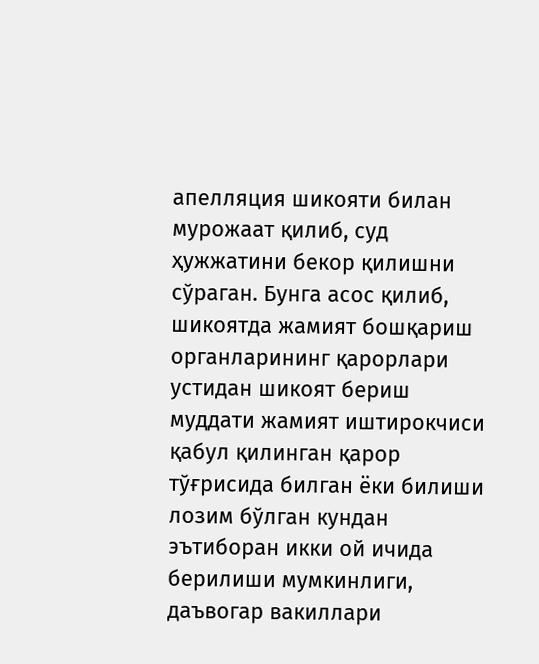апелляция шикояти билан мурожаат қилиб, суд ҳужжатини бекор қилишни сўраган. Бунга асос қилиб, шикоятда жамият бошқариш органларининг қарорлари устидан шикоят бериш муддати жамият иштирокчиси қабул қилинган қарор тўғрисида билган ёки билиши лозим бўлган кундан эътиборан икки ой ичида берилиши мумкинлиги, даъвогар вакиллари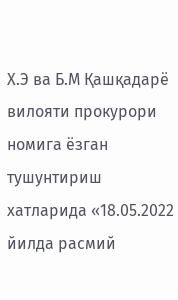Х.Э ва Б.М Қашқадарё вилояти прокурори номига ёзган тушунтириш хатларида «18.05.2022 йилда расмий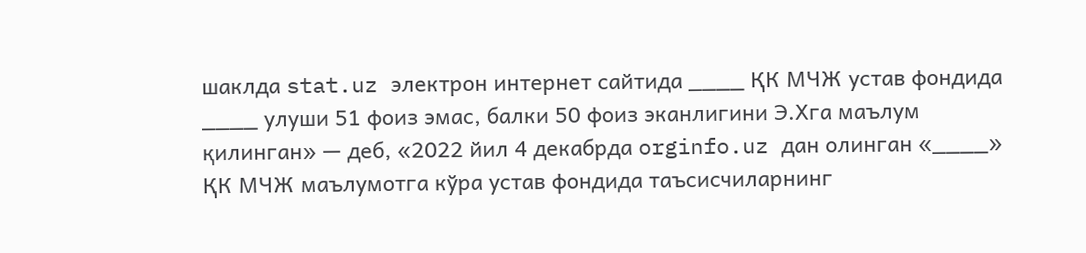шаклда stat.uz электрон интернет сайтида ____ ҚК МЧЖ устав фондида ____ улуши 51 фоиз эмас, балки 50 фоиз эканлигини Э.Хга маълум қилинган» — деб, «2022 йил 4 декабрда orginfo.uz дан олинган «____» ҚК МЧЖ маълумотга кўра устав фондида таъсисчиларнинг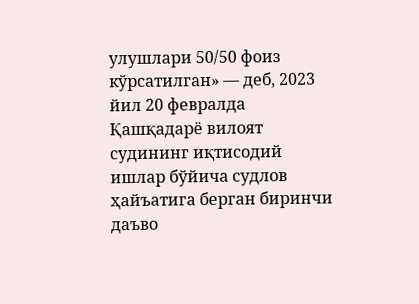улушлари 50/50 фоиз кўрсатилган» — деб, 2023 йил 20 февралда Қашқадарё вилоят судининг иқтисодий ишлар бўйича судлов ҳайъатига берган биринчи даъво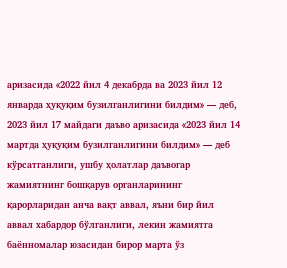аризасида «2022 йил 4 декабрда ва 2023 йил 12 январда ҳуқуқим бузилганлигини билдим» — деб, 2023 йил 17 майдаги даъво аризасида «2023 йил 14 мартда ҳуқуқим бузилганлигини билдим» — деб кўрсатганлиги, ушбу ҳолатлар даъвогар жамиятнинг бошқарув органларининг қарорларидан анча вақт аввал, яъни бир йил аввал хабардор бўлганлиги, лекин жамиятга баённомалар юзасидан бирор марта ўз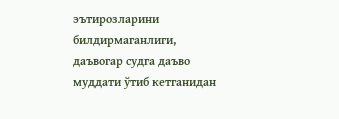эътирозларини билдирмаганлиги, даъвогар судга даъво муддати ўтиб кетганидан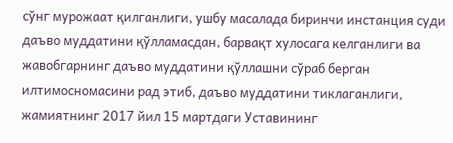сўнг мурожаат қилганлиги, ушбу масалада биринчи инстанция суди даъво муддатини қўлламасдан, барвақт хулосага келганлиги ва жавобгарнинг даъво муддатини қўллашни сўраб берган илтимосномасини рад этиб, даъво муддатини тиклаганлиги, жамиятнинг 2017 йил 15 мартдаги Уставининг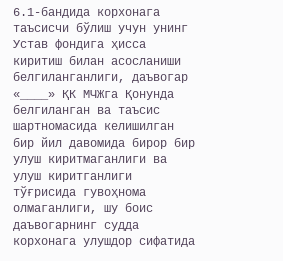6.1-бандида корхонага таъсисчи бўлиш учун унинг Устав фондига ҳисса киритиш билан асосланиши белгиланганлиги, даъвогар «____» ҚК МЧЖга Қонунда белгиланган ва таъсис шартномасида келишилган бир йил давомида бирор бир улуш киритмаганлиги ва улуш киритганлиги тўғрисида гувоҳнома олмаганлиги, шу боис даъвогарнинг судда корхонага улушдор сифатида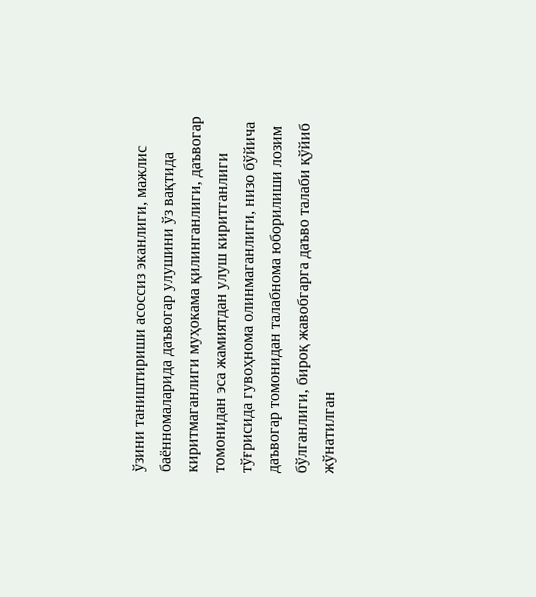ўзини таништириши асоссиз эканлиги, мажлис баённомаларида даъвогар улушини ўз вақтида киритмаганлиги муҳокама қилинганлиги, даъвогар томонидан эса жамиятдан улуш киритганлиги тўғрисида гувоҳнома олинмаганлиги, низо бўйича даъвогар томонидан талабнома юборилиши лозим бўлганлиги, бироқ жавобгарга даъво талаби қўйиб жўнатилган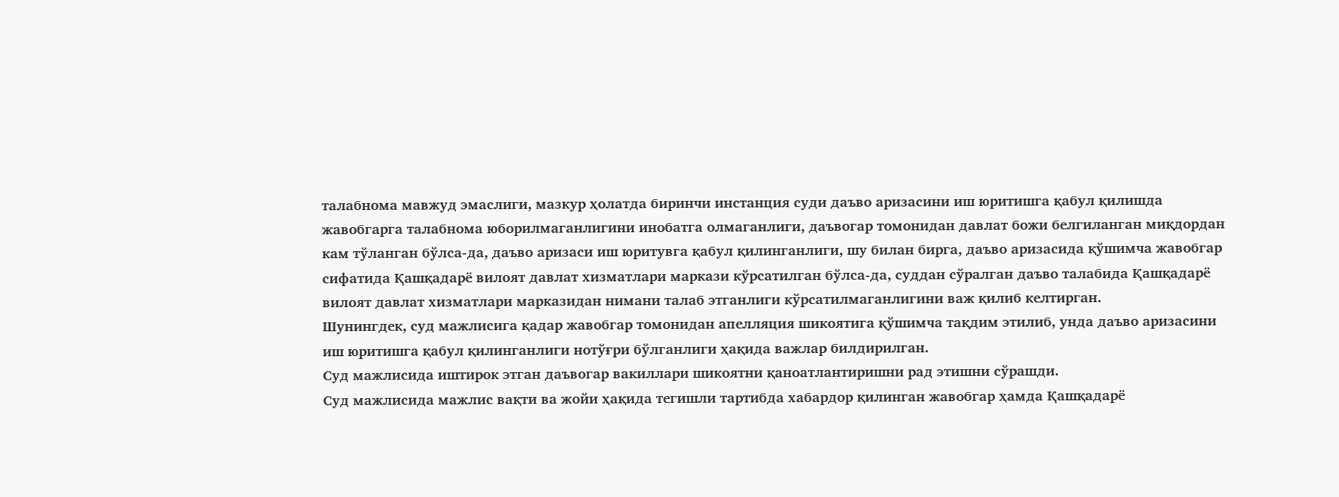талабнома мавжуд эмаслиги, мазкур ҳолатда биринчи инстанция суди даъво аризасини иш юритишга қабул қилишда жавобгарга талабнома юборилмаганлигини инобатга олмаганлиги, даъвогар томонидан давлат божи белгиланган миқдордан кам тўланган бўлса-да, даъво аризаси иш юритувга қабул қилинганлиги, шу билан бирга, даъво аризасида қўшимча жавобгар сифатида Қашқадарё вилоят давлат хизматлари маркази кўрсатилган бўлса-да, суддан сўралган даъво талабида Қашқадарё вилоят давлат хизматлари марказидан нимани талаб этганлиги кўрсатилмаганлигини важ қилиб келтирган.
Шунингдек, суд мажлисига қадар жавобгар томонидан апелляция шикоятига қўшимча тақдим этилиб, унда даъво аризасини иш юритишга қабул қилинганлиги нотўғри бўлганлиги ҳақида важлар билдирилган.
Суд мажлисида иштирок этган даъвогар вакиллари шикоятни қаноатлантиришни рад этишни сўрашди.
Суд мажлисида мажлис вақти ва жойи ҳақида тегишли тартибда хабардор қилинган жавобгар ҳамда Қашқадарё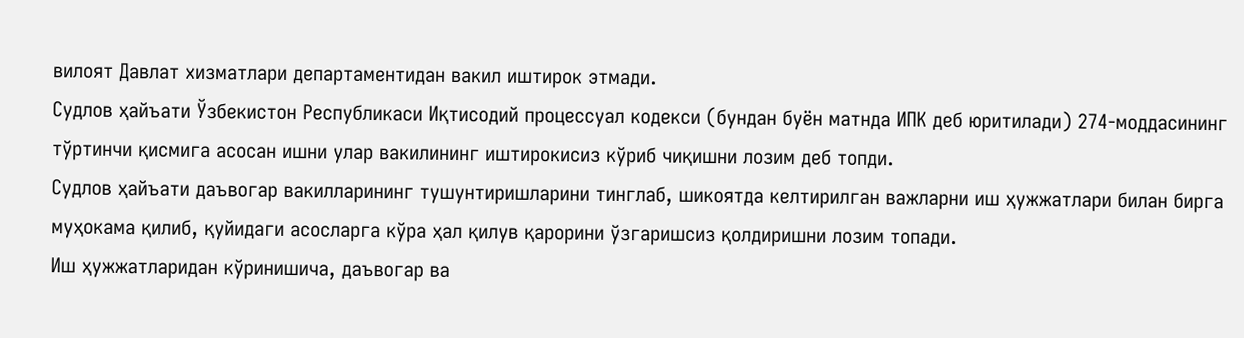вилоят Давлат хизматлари департаментидан вакил иштирок этмади.
Судлов ҳайъати Ўзбекистон Республикаси Иқтисодий процессуал кодекси (бундан буён матнда ИПК деб юритилади) 274-моддасининг тўртинчи қисмига асосан ишни улар вакилининг иштирокисиз кўриб чиқишни лозим деб топди.
Судлов ҳайъати даъвогар вакилларининг тушунтиришларини тинглаб, шикоятда келтирилган важларни иш ҳужжатлари билан бирга муҳокама қилиб, қуйидаги асосларга кўра ҳал қилув қарорини ўзгаришсиз қолдиришни лозим топади.
Иш ҳужжатларидан кўринишича, даъвогар ва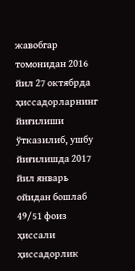жавобгар томонидан 2016 йил 27 октябрда ҳиссадорларнинг йиғилиши ўтказилиб, ушбу йиғилишда 2017 йил январь ойидан бошлаб 49/51 фоиз ҳиссали ҳиссадорлик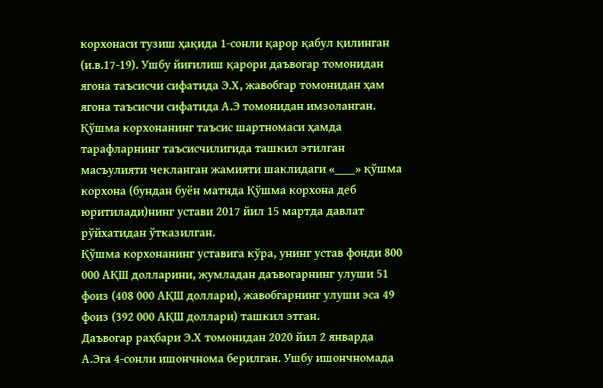корхонаси тузиш ҳақида 1-сонли қарор қабул қилинган (и.в.17-19). Ушбу йиғилиш қарори даъвогар томонидан ягона таъсисчи сифатида Э.Х, жавобгар томонидан ҳам ягона таъсисчи сифатида А.Э томонидан имзоланган.
Қўшма корхонанинг таъсис шартномаси ҳамда тарафларнинг таъсисчилигида ташкил этилган масъулияти чекланган жамияти шаклидаги «____» қўшма корхона (бундан буён матнда Қўшма корхона деб юритилади)нинг устави 2017 йил 15 мартда давлат рўйхатидан ўтказилган.
Қўшма корхонанинг уставига кўра, унинг устав фонди 800 000 АҚШ долларини, жумладан даъвогарнинг улуши 51 фоиз (408 000 АҚШ доллари), жавобгарнинг улуши эса 49 фоиз (392 000 АҚШ доллари) ташкил этган.
Даъвогар раҳбари Э.Х томонидан 2020 йил 2 январда А.Эга 4-сонли ишончнома берилган. Ушбу ишончномада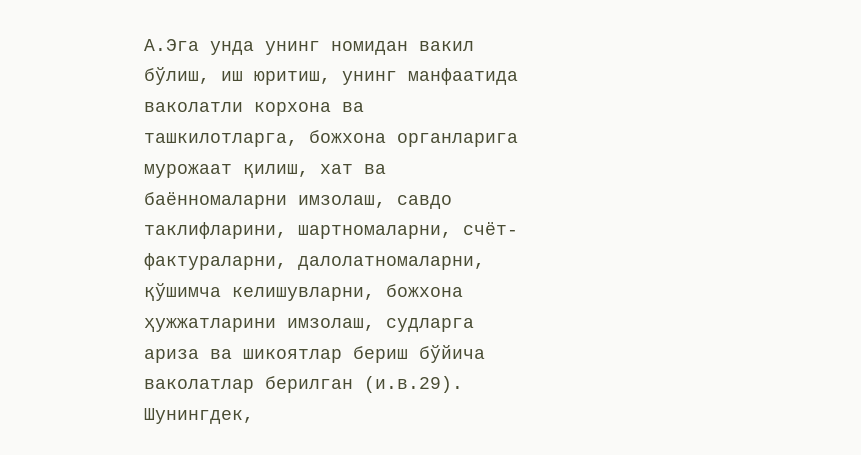А.Эга унда унинг номидан вакил бўлиш, иш юритиш, унинг манфаатида ваколатли корхона ва ташкилотларга, божхона органларига мурожаат қилиш, хат ва баённомаларни имзолаш, савдо таклифларини, шартномаларни, счёт-фактураларни, далолатномаларни, қўшимча келишувларни, божхона ҳужжатларини имзолаш, судларга ариза ва шикоятлар бериш бўйича ваколатлар берилган (и.в.29).
Шунингдек,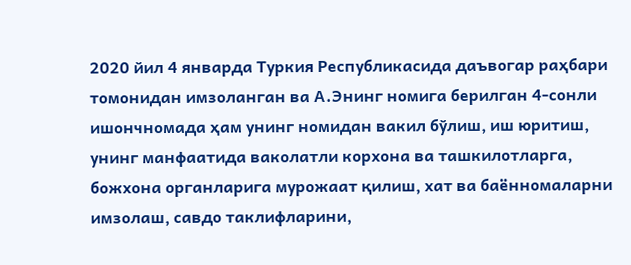2020 йил 4 январда Туркия Республикасида даъвогар раҳбари томонидан имзоланган ва А.Энинг номига берилган 4-сонли ишончномада ҳам унинг номидан вакил бўлиш, иш юритиш, унинг манфаатида ваколатли корхона ва ташкилотларга, божхона органларига мурожаат қилиш, хат ва баённомаларни имзолаш, савдо таклифларини,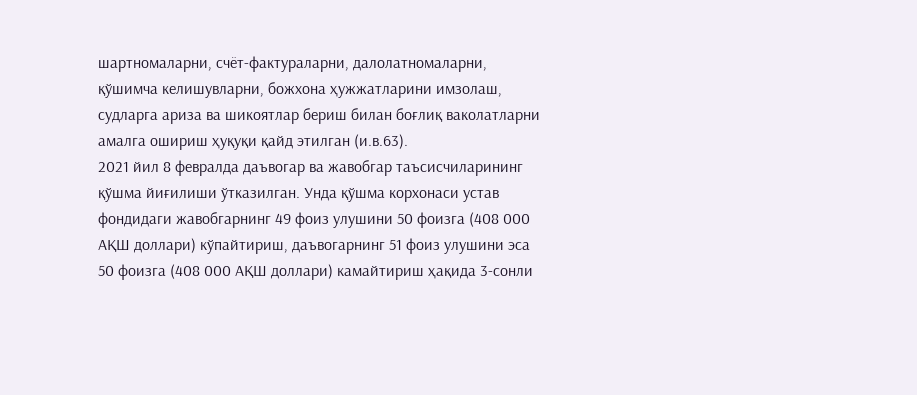шартномаларни, счёт-фактураларни, далолатномаларни, қўшимча келишувларни, божхона ҳужжатларини имзолаш, судларга ариза ва шикоятлар бериш билан боғлиқ ваколатларни амалга ошириш ҳуқуқи қайд этилган (и.в.63).
2021 йил 8 февралда даъвогар ва жавобгар таъсисчиларининг қўшма йиғилиши ўтказилган. Унда қўшма корхонаси устав фондидаги жавобгарнинг 49 фоиз улушини 50 фоизга (408 000 АҚШ доллари) кўпайтириш, даъвогарнинг 51 фоиз улушини эса 50 фоизга (408 000 АҚШ доллари) камайтириш ҳақида 3-сонли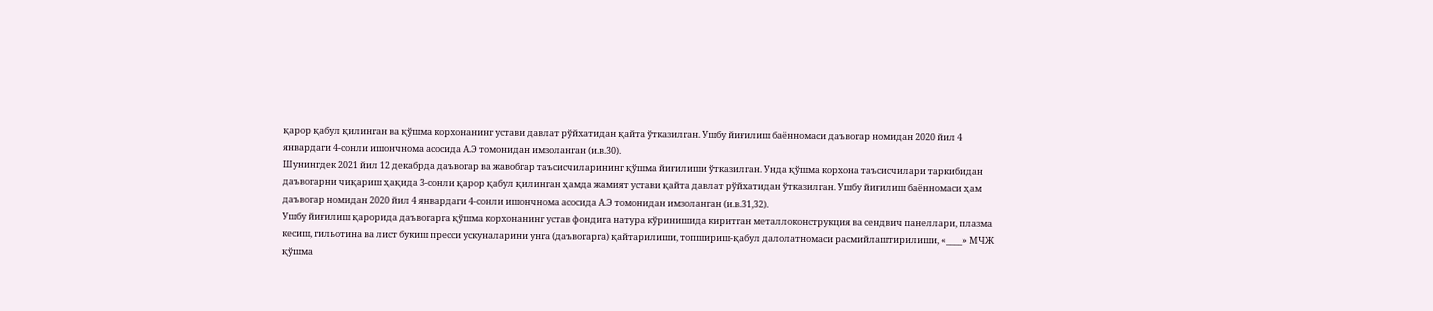қарор қабул қилинган ва қўшма корхонанинг устави давлат рўйхатидан қайта ўтказилган. Ушбу йиғилиш баённомаси даъвогар номидан 2020 йил 4 январдаги 4-сонли ишончнома асосида А.Э томонидан имзоланган (и.в.30).
Шунингдек 2021 йил 12 декабрда даъвогар ва жавобгар таъсисчиларининг қўшма йиғилиши ўтказилган. Унда қўшма корхона таъсисчилари таркибидан даъвогарни чиқариш ҳақида 3-сонли қарор қабул қилинган ҳамда жамият устави қайта давлат рўйхатидан ўтказилган. Ушбу йиғилиш баённомаси ҳам даъвогар номидан 2020 йил 4 январдаги 4-сонли ишончнома асосида А.Э томонидан имзоланган (и.в.31,32).
Ушбу йиғилиш қарорида даъвогарга қўшма корхонанинг устав фондига натура кўринишида киритган металлоконструкция ва сендвич панеллари, плазма кесиш, гильотина ва лист букиш пресси ускуналарини унга (даъвогарга) қайтарилиши, топшириш-қабул далолатномаси расмийлаштирилиши, «____» МЧЖ қўшма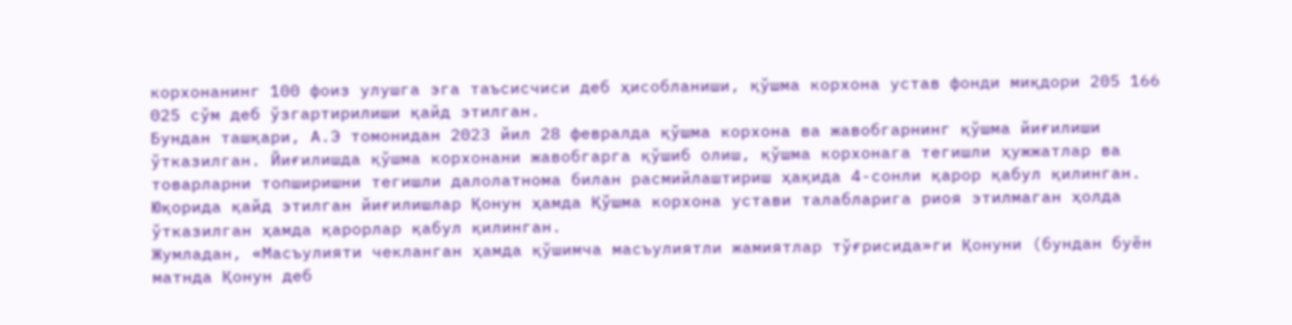корхонанинг 100 фоиз улушга эга таъсисчиси деб ҳисобланиши, қўшма корхона устав фонди миқдори 205 166 025 сўм деб ўзгартирилиши қайд этилган.
Бундан ташқари, А.Э томонидан 2023 йил 28 февралда қўшма корхона ва жавобгарнинг қўшма йиғилиши ўтказилган. Йиғилишда қўшма корхонани жавобгарга қўшиб олиш, қўшма корхонага тегишли ҳужжатлар ва товарларни топширишни тегишли далолатнома билан расмийлаштириш ҳақида 4-сонли қарор қабул қилинган.
Юқорида қайд этилган йиғилишлар Қонун ҳамда Қўшма корхона устави талабларига риоя этилмаган ҳолда ўтказилган ҳамда қарорлар қабул қилинган.
Жумладан, «Масъулияти чекланган ҳамда қўшимча масъулиятли жамиятлар тўғрисида»ги Қонуни (бундан буён матнда Қонун деб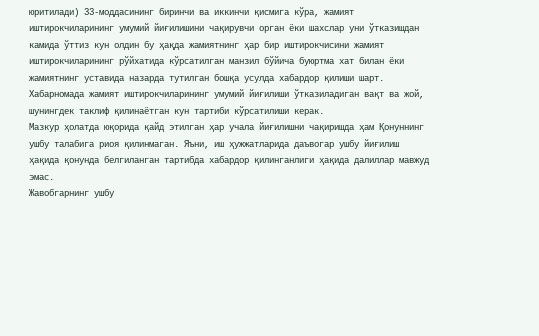юритилади) 33-моддасининг биринчи ва иккинчи қисмига кўра, жамият иштирокчиларининг умумий йиғилишини чақирувчи орган ёки шахслар уни ўтказишдан камида ўттиз кун олдин бу ҳақда жамиятнинг ҳар бир иштирокчисини жамият иштирокчиларининг рўйхатида кўрсатилган манзил бўйича буюртма хат билан ёки жамиятнинг уставида назарда тутилган бошқа усулда хабардор қилиши шарт.
Хабарномада жамият иштирокчиларининг умумий йиғилиши ўтказиладиган вақт ва жой, шунингдек таклиф қилинаётган кун тартиби кўрсатилиши керак.
Мазкур ҳолатда юқорида қайд этилган ҳар учала йиғилишни чақиришда ҳам Қонуннинг ушбу талабига риоя қилинмаган. Яъни, иш ҳужжатларида даъвогар ушбу йиғилиш ҳақида қонунда белгиланган тартибда хабардор қилинганлиги ҳақида далиллар мавжуд эмас.
Жавобгарнинг ушбу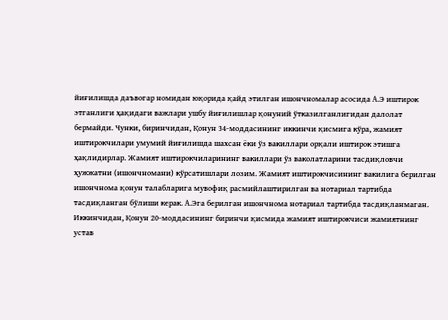йиғилишда даъвогар номидан юқорида қайд этилган ишончномалар асосида А.Э иштирок этганлиги ҳақидаги важлари ушбу йиғилишлар қонуний ўтказилганлигидан далолат бермайди. Чунки, биринчидан, Қонун 34-моддасининг иккинчи қисмига кўра, жамият иштирокчилари умумий йиғилишда шахсан ёки ўз вакиллари орқали иштирок этишга ҳақлидирлар. Жамият иштирокчиларининг вакиллари ўз ваколатларини тасдиқловчи ҳужжатни (ишончномани) кўрсатишлари лозим. Жамият иштирокчисининг вакилига берилган ишончнома қонун талабларига мувофиқ расмийлаштирилган ва нотариал тартибда тасдиқланган бўлиши керак. А.Эга берилган ишончнома нотариал тартибда тасдиқланмаган. Иккинчидан, Қонун 20-моддасининг биринчи қисмида жамият иштирокчиси жамиятнинг устав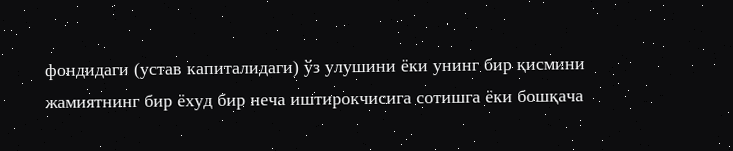фондидаги (устав капиталидаги) ўз улушини ёки унинг бир қисмини жамиятнинг бир ёхуд бир неча иштирокчисига сотишга ёки бошқача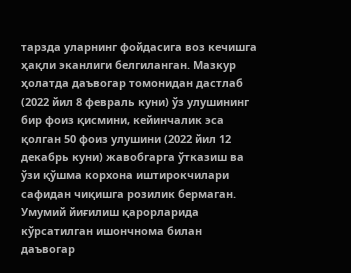тарзда уларнинг фойдасига воз кечишга ҳақли эканлиги белгиланган. Мазкур ҳолатда даъвогар томонидан дастлаб (2022 йил 8 февраль куни) ўз улушининг бир фоиз қисмини, кейинчалик эса қолган 50 фоиз улушини (2022 йил 12 декабрь куни) жавобгарга ўтказиш ва ўзи қўшма корхона иштирокчилари сафидан чиқишга розилик бермаган. Умумий йиғилиш қарорларида кўрсатилган ишончнома билан даъвогар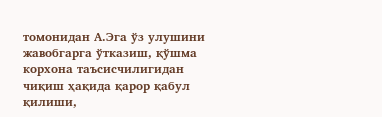томонидан А.Эга ўз улушини жавобгарга ўтказиш, қўшма корхона таъсисчилигидан чиқиш ҳақида қарор қабул қилиши,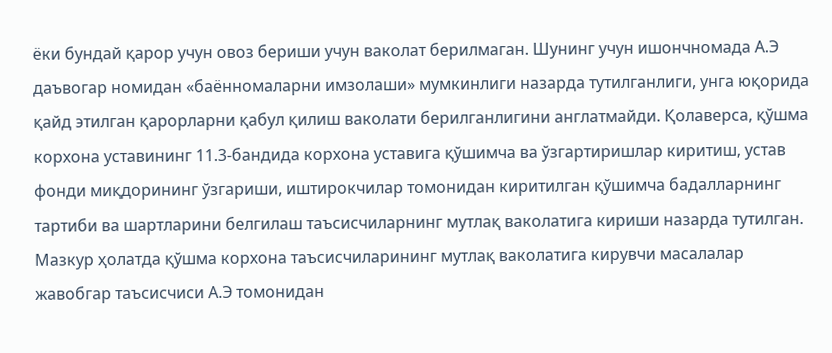ёки бундай қарор учун овоз бериши учун ваколат берилмаган. Шунинг учун ишончномада А.Э даъвогар номидан «баённомаларни имзолаши» мумкинлиги назарда тутилганлиги, унга юқорида қайд этилган қарорларни қабул қилиш ваколати берилганлигини англатмайди. Қолаверса, қўшма корхона уставининг 11.3-бандида корхона уставига қўшимча ва ўзгартиришлар киритиш, устав фонди миқдорининг ўзгариши, иштирокчилар томонидан киритилган қўшимча бадалларнинг тартиби ва шартларини белгилаш таъсисчиларнинг мутлақ ваколатига кириши назарда тутилган. Мазкур ҳолатда қўшма корхона таъсисчиларининг мутлақ ваколатига кирувчи масалалар жавобгар таъсисчиси А.Э томонидан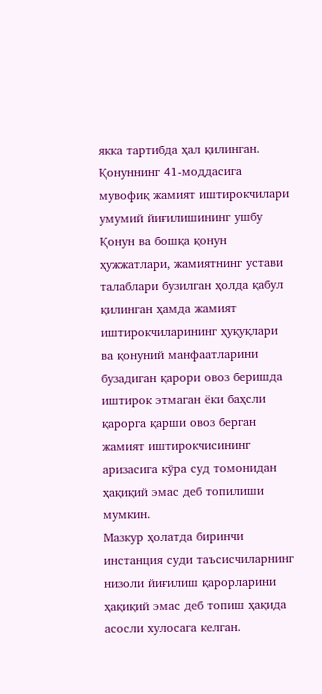якка тартибда ҳал қилинган.
Қонуннинг 41-моддасига мувофиқ жамият иштирокчилари умумий йиғилишининг ушбу Қонун ва бошқа қонун ҳужжатлари, жамиятнинг устави талаблари бузилган ҳолда қабул қилинган ҳамда жамият иштирокчиларининг ҳуқуқлари ва қонуний манфаатларини бузадиган қарори овоз беришда иштирок этмаган ёки баҳсли қарорга қарши овоз берган жамият иштирокчисининг аризасига кўра суд томонидан ҳақиқий эмас деб топилиши мумкин.
Мазкур ҳолатда биринчи инстанция суди таъсисчиларнинг низоли йиғилиш қарорларини ҳақиқий эмас деб топиш ҳақида асосли хулосага келган.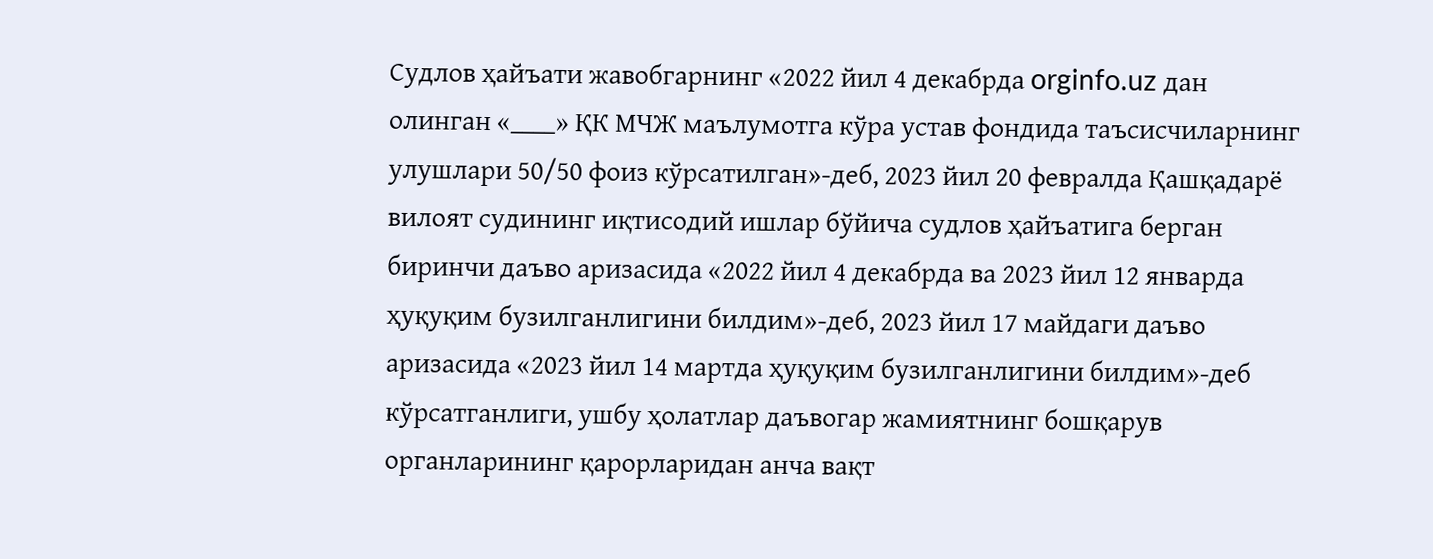Судлов ҳайъати жавобгарнинг «2022 йил 4 декабрда orginfo.uz дан олинган «____» ҚК МЧЖ маълумотга кўра устав фондида таъсисчиларнинг улушлари 50/50 фоиз кўрсатилган»-деб, 2023 йил 20 февралда Қашқадарё вилоят судининг иқтисодий ишлар бўйича судлов ҳайъатига берган биринчи даъво аризасида «2022 йил 4 декабрда ва 2023 йил 12 январда ҳуқуқим бузилганлигини билдим»-деб, 2023 йил 17 майдаги даъво аризасида «2023 йил 14 мартда ҳуқуқим бузилганлигини билдим»-деб кўрсатганлиги, ушбу ҳолатлар даъвогар жамиятнинг бошқарув органларининг қарорларидан анча вақт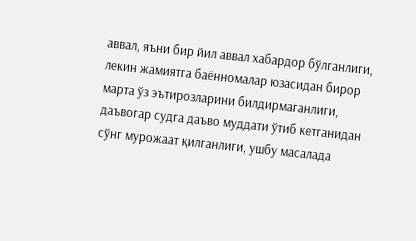аввал, яъни бир йил аввал хабардор бўлганлиги, лекин жамиятга баённомалар юзасидан бирор марта ўз эътирозларини билдирмаганлиги, даъвогар судга даъво муддати ўтиб кетганидан сўнг мурожаат қилганлиги, ушбу масалада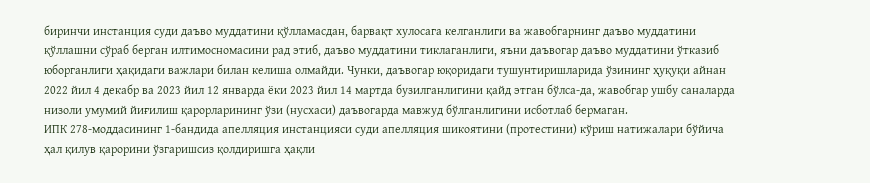биринчи инстанция суди даъво муддатини қўлламасдан, барвақт хулосага келганлиги ва жавобгарнинг даъво муддатини қўллашни сўраб берган илтимосномасини рад этиб, даъво муддатини тиклаганлиги, яъни даъвогар даъво муддатини ўтказиб юборганлиги ҳақидаги важлари билан келиша олмайди. Чунки, даъвогар юқоридаги тушунтиришларида ўзининг ҳуқуқи айнан 2022 йил 4 декабр ва 2023 йил 12 январда ёки 2023 йил 14 мартда бузилганлигини қайд этган бўлса-да, жавобгар ушбу саналарда низоли умумий йиғилиш қарорларининг ўзи (нусхаси) даъвогарда мавжуд бўлганлигини исботлаб бермаган.
ИПК 278-моддасининг 1-бандида апелляция инстанцияси суди апелляция шикоятини (протестини) кўриш натижалари бўйича ҳал қилув қарорини ўзгаришсиз қолдиришга ҳақли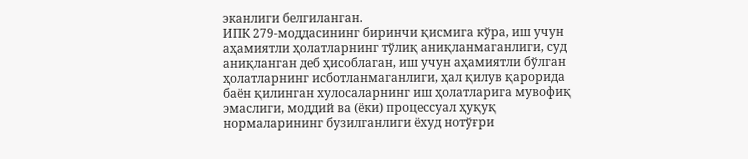эканлиги белгиланган.
ИПК 279-моддасининг биринчи қисмига кўра, иш учун аҳамиятли ҳолатларнинг тўлиқ аниқланмаганлиги, суд аниқланган деб ҳисоблаган, иш учун аҳамиятли бўлган ҳолатларнинг исботланмаганлиги, ҳал қилув қарорида баён қилинган хулосаларнинг иш ҳолатларига мувофиқ эмаслиги, моддий ва (ёки) процессуал ҳуқуқ нормаларининг бузилганлиги ёхуд нотўғри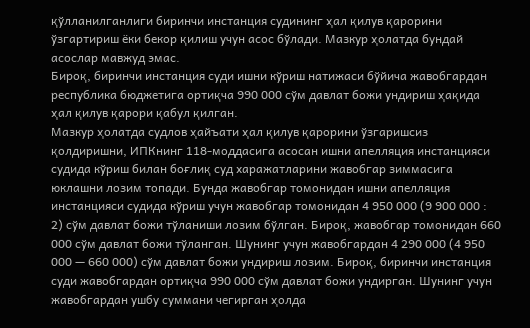қўлланилганлиги биринчи инстанция судининг ҳал қилув қарорини ўзгартириш ёки бекор қилиш учун асос бўлади. Мазкур ҳолатда бундай асослар мавжуд эмас.
Бироқ, биринчи инстанция суди ишни кўриш натижаси бўйича жавобгардан республика бюджетига ортиқча 990 000 сўм давлат божи ундириш ҳақида ҳал қилув қарори қабул қилган.
Мазкур ҳолатда судлов ҳайъати ҳал қилув қарорини ўзгаришсиз қолдиришни, ИПКнинг 118-моддасига асосан ишни апелляция инстанцияси судида кўриш билан боғлиқ суд харажатларини жавобгар зиммасига юклашни лозим топади. Бунда жавобгар томонидан ишни апелляция инстанцияси судида кўриш учун жавобгар томонидан 4 950 000 (9 900 000 : 2) сўм давлат божи тўланиши лозим бўлган. Бироқ, жавобгар томонидан 660 000 сўм давлат божи тўланган. Шунинг учун жавобгардан 4 290 000 (4 950 000 — 660 000) сўм давлат божи ундириш лозим. Бироқ, биринчи инстанция суди жавобгардан ортиқча 990 000 сўм давлат божи ундирган. Шунинг учун жавобгардан ушбу суммани чегирган ҳолда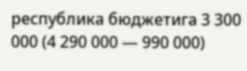республика бюджетига 3 300 000 (4 290 000 — 990 000)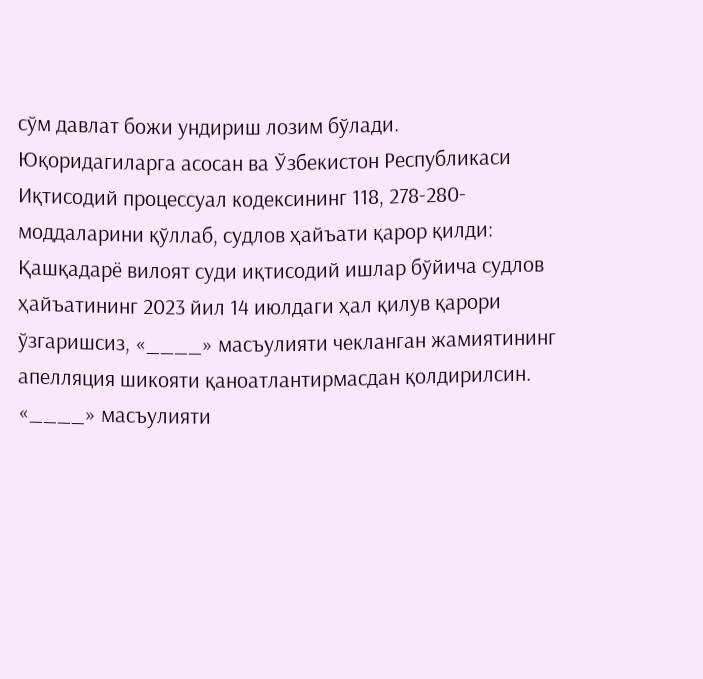сўм давлат божи ундириш лозим бўлади.
Юқоридагиларга асосан ва Ўзбекистон Республикаси Иқтисодий процессуал кодексининг 118, 278-280-моддаларини қўллаб, судлов ҳайъати қарор қилди:
Қашқадарё вилоят суди иқтисодий ишлар бўйича судлов ҳайъатининг 2023 йил 14 июлдаги ҳал қилув қарори ўзгаришсиз, «____» масъулияти чекланган жамиятининг апелляция шикояти қаноатлантирмасдан қолдирилсин.
«____» масъулияти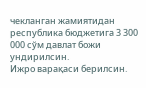чекланган жамиятидан республика бюджетига 3 300 000 сўм давлат божи ундирилсин.
Ижро варақаси берилсин.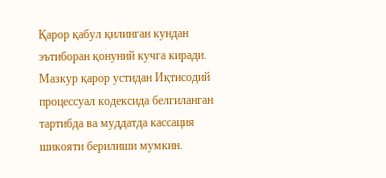Қарор қабул қилинган кундан эътиборан қонуний кучга киради.
Мазкур қарор устидан Иқтисодий процессуал кодексида белгиланган тартибда ва муддатда кассация шикояти берилиши мумкин.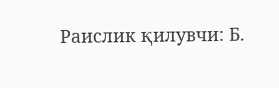Раислик қилувчи: Б.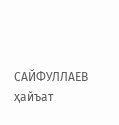САЙФУЛЛАЕВ
ҳайъат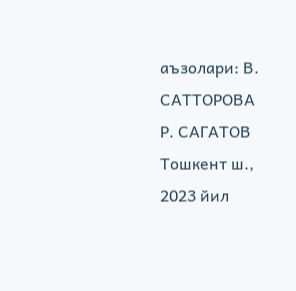аъзолари: В. САТТОРОВА
Р. САГАТОВ
Тошкент ш.,
2023 йил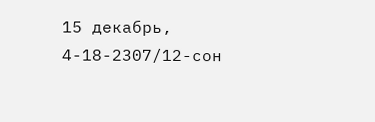15 декабрь,
4-18-2307/12-сон